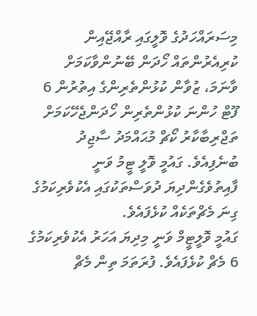މިސަރައްހަދުގެ ވޮލީގައި ރާއްޖޭއިން ކުރިއެރުންތައް ހޯދަން ބޭނުންވާކަމަށް ވާނަމަ، ޒުވާން ކުޅުންތެރިންގެ އިތުރުން 6 ފޫޓް ހުންނަ ކުޅުންތެރިން ހޯދަންޖެހޭކަމަށް ތަޖްރިބާކާރު ކޯޗް މުޙައްމަދު ސާޖިދު ބުނެފިއެވެ. ގައުމީ ވޮލީ ޓީމު ވަނީ ފާއިތުވެގެންދިޔަ ދުވަސްތަކުގައި އެކުވެރިކަމުގެ ގިނަ މެޗްތަކެއް ކުޅެފައެވެ.
ގައުމީ ވޮލީޓީމް ވަނީ މިދިޔަ އަހަރު އެކުވެރިކަމުގެ 6 މެޗް ކުޅެފައެވެ. ފުރަތަމަ ތިން މެޗް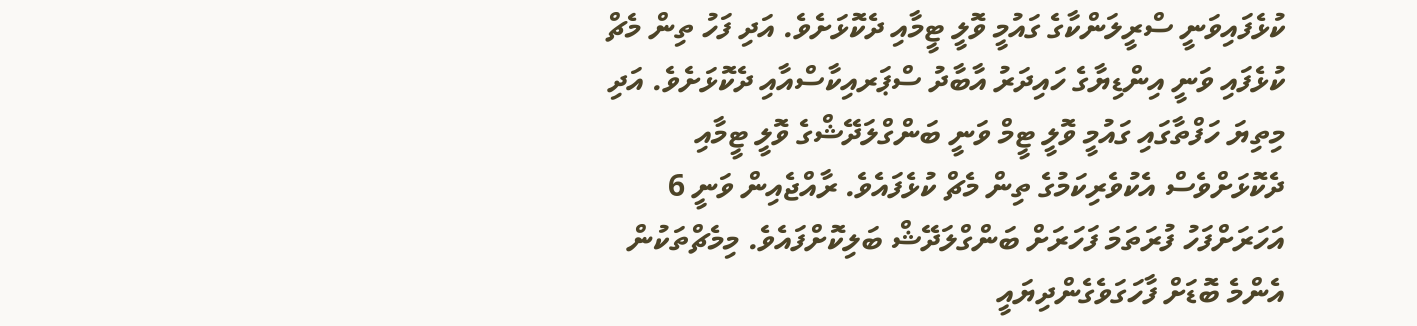ކުޅެފައިވަނީ ސްރީލަންކާގެ ގައުމީ ވޮލީ ޓީމާއި ދެކޮޅަށެވެ. އަދި ފަހު ތިން މެޗް ކުޅެފައި ވަނީ އިންޑިޔާގެ ހައިދަރު އާބާދު ސްޕަރއިކާސްއާއި ދެކޮޅަށެވެ. އަދި މިތިޔަ ހަފްތާގައި ގައުމީ ވޮލީ ޓީމް ވަނީ ބަންގްލަދޭޝްގެ ވޮލީ ޓީމާއި ދެކޮޅަށްވެސް އެކުވެރިކަމުގެ ތިން މެޗް ކުޅެފައެވެ. ރާއްޖެއިން ވަނީ 6 އަހަރަށްފަހު ފުރަތަމަ ފަހަރަށް ބަންގްލަދޭޝް ބަލިކޮށްފައެވެ. މިމެޗްތަކުން އެންމެ ބޮޑަށް ފާހަގަވެގެންދިޔައީ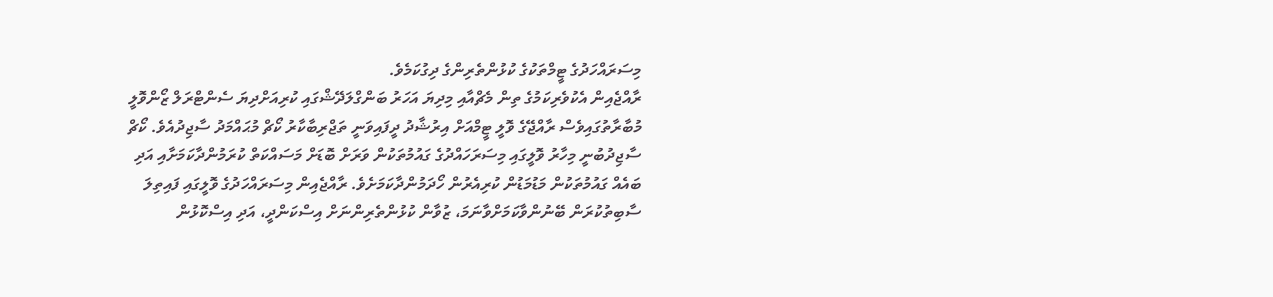މިސަރައްހަދުގެ ޓީމްތަކުގެ ކުޅުންތެރިންގެ ދިގުކަމެވެ.
ރާއްޖެއިން އެކުވެރިކަމުގެ ތިން މެޗްއާއި މިދިޔަ އަހަރު ބަންގްލަދޭޝްގައި ކުރިއަށްދިޔަ ސެންޓްރަލް ޒޯންވޮލީ މުބާރާތުގައިވެސް ރާއްޖޭގެ ވޮލީ ޓީމްއަށް އިރުޝާދު ދީފައިވަނީ ތަޖްރިބާކާރު ކޯޗް މުޙައްމަދު ސާޖިދުއެވެ. ކޯޗް ސާޖިދުބުނީ މިހާރު ވޮލީގައި މިސަރަހައްދުގެ ގައުމުތަކުން ވަރަށް ބޮޑަށް މަސައްކަތް ކުރަމުންދާކަމަށާއި އަދި ބައެއް ގައުމުތަކުން މަޑުމަޑުން ކުރިއެރުން ހޯދަމުންދާކަމަށެވެ. ރާއްޖެއިން މިސަރައްހަދުގެ ވޮލީގައި ފައިތިލަ ސާބިތުކުރަން ބޭނުންވާކަމަށްވާނަމަ، ޒުވާން ކުޅުންތެރިންނަށް އިސްކަންދީ، އަދި އިސްކޮޅުން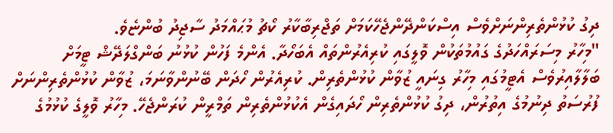ދިގު ކުޅުންތެރިންނަށްވެސް އިސްކަންދޭންޖެހޭކަމަށް ތަޖްރިބާކާރު ކޯޗު މުޙައްމަދު ސާޖިދު ބުންޏެވެ.
"މިހާރު މިސަރައްހަދުގެ ގައުމުތަކުން ވޮލީގައި ކުރިއެރުންތައް އެބަހޯދާ. އެންމެ ފަހުން ކުޅުނު ބަންގްލަދޭޝް ޓީމަށް ބަލާލާއިރުވެސް އެޓީމުގައި މިހާރު ގިނައީ ޒުވާން ކުޅުންތެރިން. ކުރިއެރުން ހޯދަން ބޭނުންވާނަމަ، ޒުވާން ކުޅުންތެރިންނަށް ފުރުސަތު ދިނުމުގެ އިތުރުން، ދިގު ކުޅުންތެރިން ހޯދައިގެން އެކުޅުންތެރިން ތަމްރީން ކުރަންޖެހޭ. މިހާރު ވޮލީގެ ކުޅުމުގެ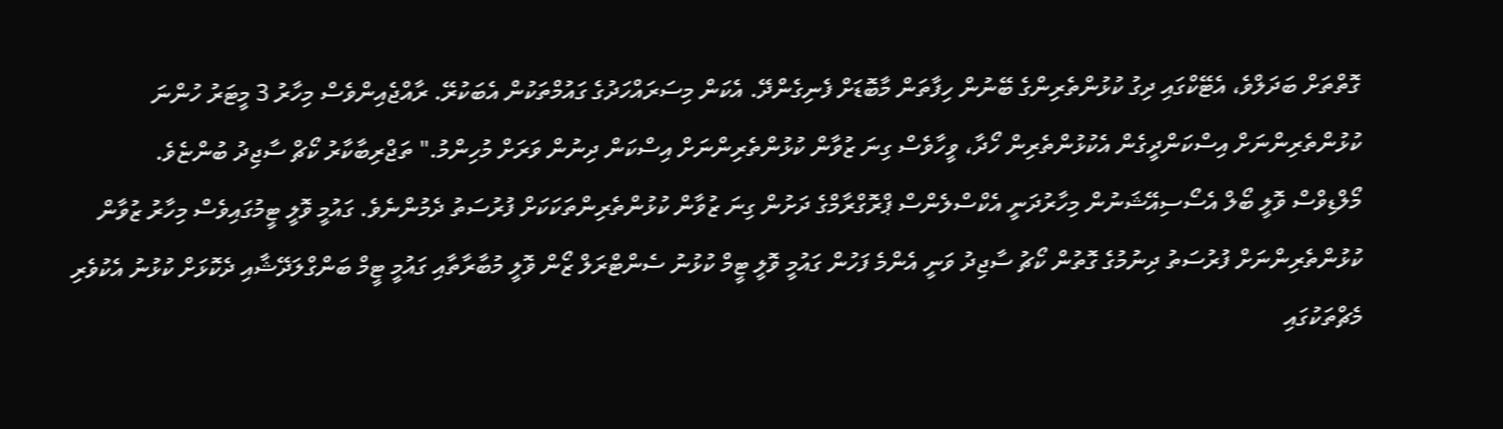ގޮތްތަށް ބަދަލްވެ، އެޓޭކްގައި ދިގު ކުޅުންތެރިންގެ ބޭނުން ހިފާތަން މާބޮޑަށް ފެނިގެންދޭ. އެކަން މިސަރައްހަދުގެ ގައުމްތަކުން އެބަކުރޭ. ރާއްޖެއިންވެސް މިހާރު 3 މީޓަރު ހުންނަ ކުޅުންތެރިންނަށް އިސްކަންދީގެން އެކުޅުންތެރިން ހޯދާ، ވީހާވެސް ގިނަ ޒުވާން ކުޅުންތެރިންނަށް އިސްކަން ދިނުން ވަރަށް މުހިންމު." ތަޖްރިބާކާރު ކޯޗް ސާޖިދު ބުންޏެވެ.
މޯލްޑިވްސް ވޮލީ ބޯލް އެސޯސިއޭޝަނުން މިހާރުދަނީ އެކްސްލެންސް ޕްރޮގްރާމްގެ ދަށުން ގިނަ ޒުވާން ކުޅުންތެރިންތަކަކަށް ފުރުސަތު ދެމުންނެވެ. ގައުމީ ވޮލީ ޓީމުގައިވެސް މިހާރު ޒުވާން ކުޅުންތެރިންނަށް ފުރުސަތު ދިނުމުގެ ގޮތުން ކޯޗު ސާޖިދު ވަނީ އެންމެ ފަހުން ގައުމީ ވޮލީ ޓީމް ކުޅުނު ސެންޓްރަލް ޒޯން ވޮލީ މުބާރާތާއި ގައުމީ ޓީމް ބަންގްލަދޭޝާއި ދެކޮޅަށް ކުޅުނު އެކުވެރި މެޗްތަކުގައި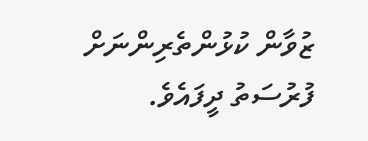ޒުވާން ކުޅުންތެރިންނަށް ފުރުސަތު ދީފައެވެ.